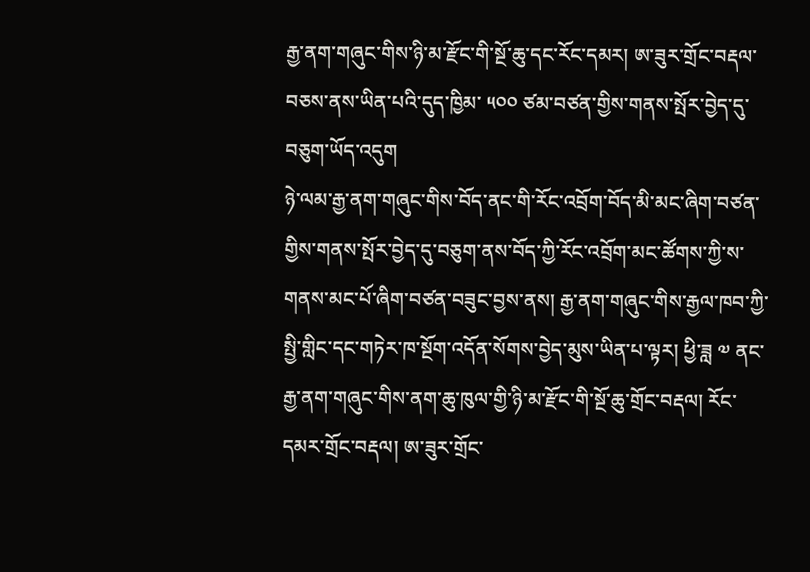རྒྱ་ནག་གཞུང་གིས་ཉི་མ་རྫོང་གི་སྔོ་ཆུ་དང་རོང་དམར། ཨ་ཟུར་གྲོང་བརྡལ་བཅས་ནས་ཡིན་པའི་དུད་ཁྱིམ་ ༥༠༠ ཙམ་བཙན་གྱིས་གནས་སྤོར་བྱེད་དུ་བཅུག་ཡོད་འདུག
ཉེ་ལམ་རྒྱ་ནག་གཞུང་གིས་བོད་ནང་གི་རོང་འབྲོག་བོད་མི་མང་ཞིག་བཙན་གྱིས་གནས་སྤོར་བྱེད་དུ་བཅུག་ནས་བོད་ཀྱི་རོང་འབྲོག་མང་ཚོགས་ཀྱི་ས་གནས་མང་པོ་ཞིག་བཙན་བཟུང་བྱས་ནས། རྒྱ་ནག་གཞུང་གིས་རྒྱལ་ཁབ་ཀྱི་སྤྱི་གླིང་དང་གཏེར་ཁ་སྔོག་འདོན་སོགས་བྱེད་མུས་ཡིན་པ་ལྟར། ཕྱི་ཟླ ༧ ནང་རྒྱ་ནག་གཞུང་གིས་ནག་ཆུ་ཁུལ་གྱི་ཉི་མ་རྫོང་གི་སྔོ་ཆུ་གྲོང་བརྡལ། རོང་དམར་གྲོང་བརྡལ། ཨ་ཟུར་གྲོང་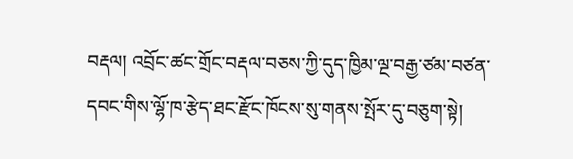བརྡལ། འབྲོང་ཚང་གྲོང་བརྡལ་བཅས་ཀྱི་དུད་ཁྱིམ་ལྔ་བརྒྱ་ཙམ་བཙན་དབང་གིས་ལྷོ་ཁ་རྩེད་ཐང་རྫོང་ཁོངས་སུ་གནས་སྤོར་དུ་བཅུག་སྟེ།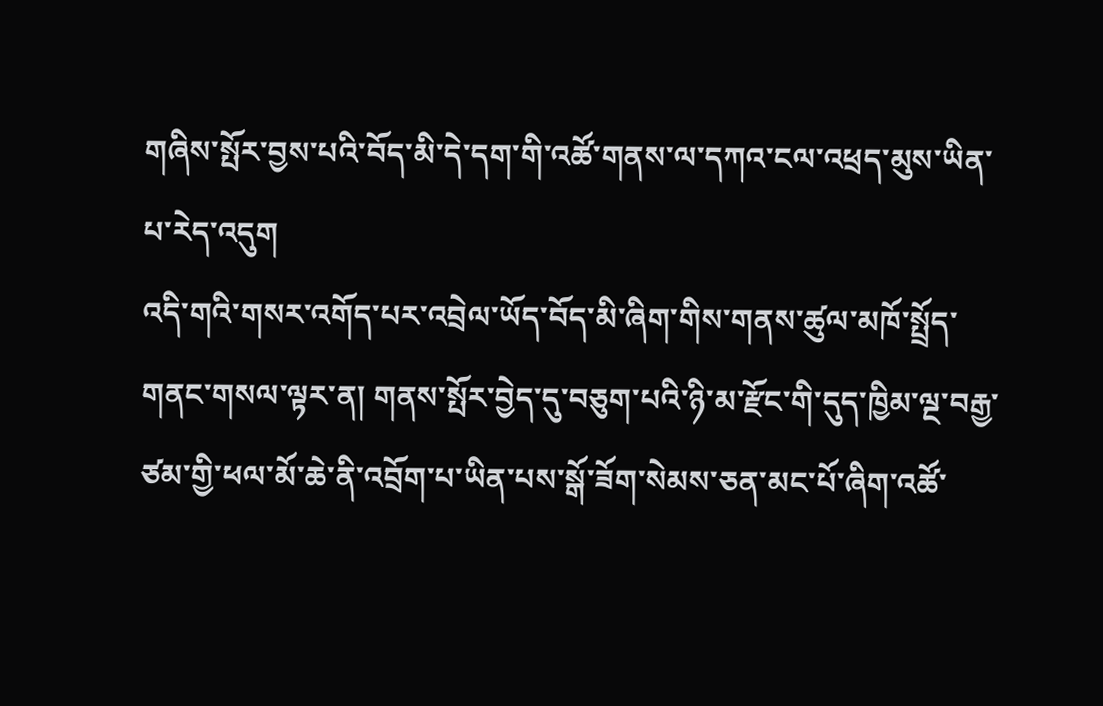གཞིས་སྤོར་བྱས་པའི་བོད་མི་དེ་དག་གི་འཚོ་གནས་ལ་དཀའ་ངལ་འཕྲད་མུས་ཡིན་པ་རེད་འདུག
འདི་གའི་གསར་འགོད་པར་འབྲེལ་ཡོད་བོད་མི་ཞིག་གིས་གནས་ཚུལ་མཁོ་སྤྲོད་གནང་གསལ་ལྟར་ན། གནས་སྤོར་བྱེད་དུ་བཅུག་པའི་ཉི་མ་རྫོང་གི་དུད་ཁྱིམ་ལྔ་བརྒྱ་ཙམ་གྱི་ཕལ་མོ་ཆེ་ནི་འབྲོག་པ་ཡིན་པས་སྒོ་ཟོག་སེམས་ཅན་མང་པོ་ཞིག་འཚོ་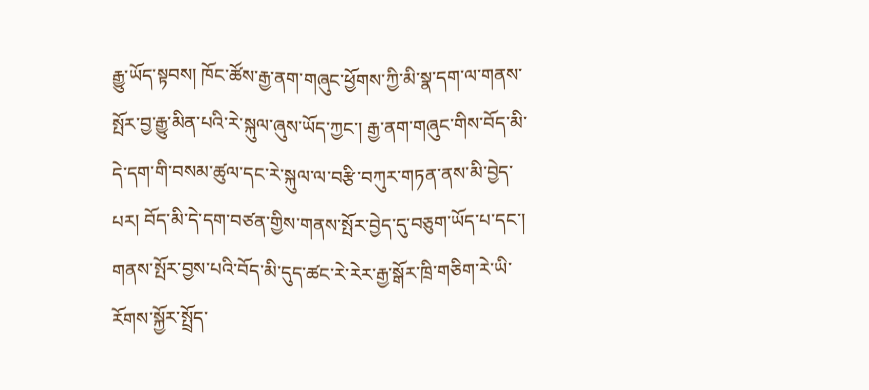རྒྱུ་ཡོད་སྟབས། ཁོང་ཚོས་རྒྱ་ནག་གཞུང་ཕྱོགས་ཀྱི་མི་སྣ་དག་ལ་གནས་སྤོར་བྱ་རྒྱུ་མིན་པའི་རེ་སྐུལ་ཞུས་ཡོད་ཀྱང་། རྒྱ་ནག་གཞུང་གིས་བོད་མི་དེ་དག་གི་བསམ་ཚུལ་དང་རེ་སྐུལ་ལ་བརྩི་བཀུར་གཏན་ནས་མི་བྱེད་པར། བོད་མི་དེ་དག་བཙན་གྱིས་གནས་སྤོར་བྱེད་དུ་བཅུག་ཡོད་པ་དང་། གནས་སྤོར་བྱས་པའི་བོད་མི་དུད་ཚང་རེ་རེར་རྒྱ་སྒོར་ཁྲི་གཅིག་རེ་ཡི་རོགས་སྐྱོར་སྤྲོད་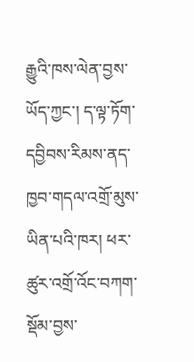རྒྱུའི་ཁས་ལེན་བྱས་ཡོད་ཀྱང་། ད་ལྟ་ཏོག་དབྱིབས་རིམས་ནད་ཁྱབ་གདལ་འགྲོ་མུས་ཡིན་པའི་ཁར། ཕར་ཚུར་འགྲོ་འོང་བཀག་སྡོམ་བྱས་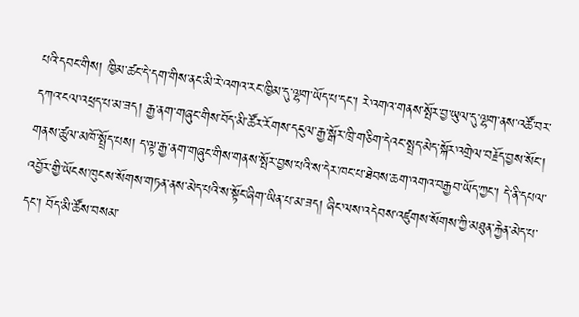པའི་དབང་གིས། ཁྱིམ་ཚང་དེ་དག་གིས་ནང་མི་རེ་འགའ་རང་ཁྱིམ་དུ་ལྷག་ཡོད་པ་དང་། རེ་འགའ་གནས་སྤོར་བྱ་ཡུལ་དུ་ལྷག་ནས་འཚོ་བར་དཀའ་ངལ་འཕྲད་པ་མ་ཟད། རྒྱ་ནག་གཞུང་གིས་བོད་མི་ཚོར་རོགས་དངུལ་རྒྱ་སྒོར་ཁྲི་གཅིག་དེའང་སྤྲད་མེད་སྐོར་འགྲེལ་བརྗོད་བྱས་སོང་།
གནས་ཚུལ་མཁོ་སྤྲོད་པས། ད་ལྟ་རྒྱ་ནག་གཞུང་གིས་གནས་སྤོར་བྱས་པའི་ས་དེར་ཁང་པ་ཐེབས་ཆག་འགའ་བརྒྱབ་ཡོད་ཀྱང་། དེ་ནི་དཔལ་འབྱོར་གྱི་ཡོངས་ཁུངས་སོགས་གཏན་ནས་མེད་པའི་ས་སྟོང་ཞིག་ཡིན་པ་མ་ཟད། ཞིང་ལས་འདེབས་འཛུགས་སོགས་ཀྱི་མཐུན་རྐྱེན་མེད་པ་དང་། བོད་མི་ཚོས་བསམ་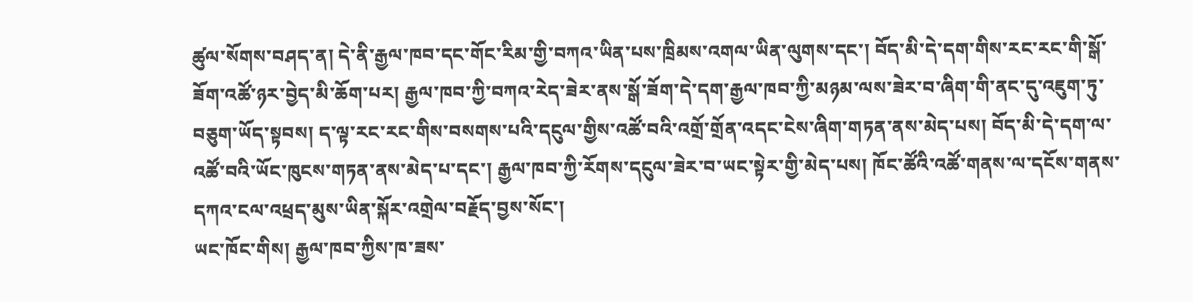ཚུལ་སོགས་བཤད་ན། དེ་ནི་རྒྱལ་ཁབ་དང་གོང་རིམ་གྱི་བཀའ་ཡིན་པས་ཁྲིམས་འགལ་ཡིན་ལུགས་དང་། བོད་མི་དེ་དག་གིས་རང་རང་གི་སྒོ་ཟོག་འཚོ་ཉར་བྱེད་མི་ཆོག་པར། རྒྱལ་ཁབ་ཀྱི་བཀའ་རེད་ཟེར་ནས་སྒོ་ཟོག་དེ་དག་རྒྱལ་ཁབ་ཀྱི་མཉམ་ལས་ཟེར་བ་ཞིག་གི་ནང་དུ་འཇུག་ཏུ་བཅུག་ཡོད་སྟབས། ད་ལྟ་རང་རང་གིས་བསགས་པའི་དངུལ་གྱིས་འཚོ་བའི་འགྲོ་གྲོན་འདང་ངེས་ཞིག་གཏན་ནས་མེད་པས། བོད་མི་དེ་དག་ལ་འཚོ་བའི་ཡོང་ཁུངས་གཏན་ནས་མེད་པ་དང་། རྒྱལ་ཁབ་ཀྱི་རོགས་དངུལ་ཟེར་བ་ཡང་སྟེར་གྱི་མེད་པས། ཁོང་ཚོའི་འཚོ་གནས་ལ་དངོས་གནས་དཀའ་ངལ་འཕྲད་མུས་ཡིན་སྐོར་འགྲེལ་བརྗོད་བྱས་སོང་།
ཡང་ཁོང་གིས། རྒྱལ་ཁབ་ཀྱིས་ཁ་ཟས་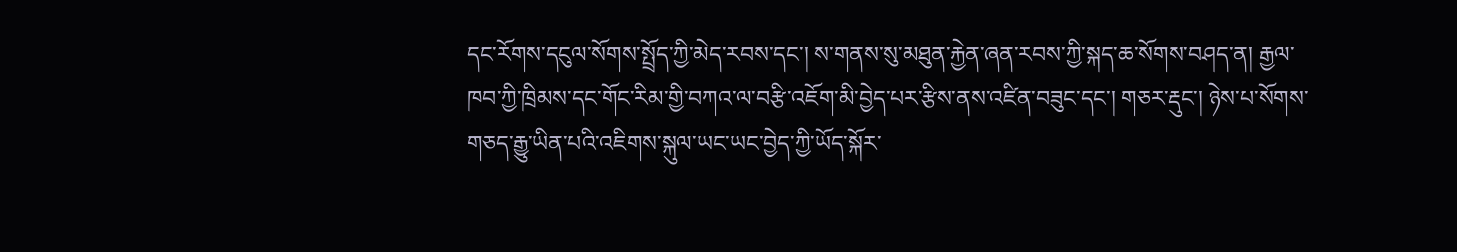དང་རོགས་དངུལ་སོགས་སྤྲོད་ཀྱི་མེད་རབས་དང་། ས་གནས་སུ་མཐུན་རྐྱེན་ཞན་རབས་ཀྱི་སྐད་ཆ་སོགས་བཤད་ན། རྒྱལ་ཁབ་ཀྱི་ཁྲིམས་དང་གོང་རིམ་གྱི་བཀའ་ལ་བརྩི་འཇོག་མི་བྱེད་པར་རྩིས་ནས་འཛིན་བཟུང་དང་། གཅར་རྡུང་། ཉེས་པ་སོགས་གཅད་རྒྱུ་ཡིན་པའི་འཇིགས་སྐུལ་ཡང་ཡང་བྱེད་ཀྱི་ཡོད་སྐོར་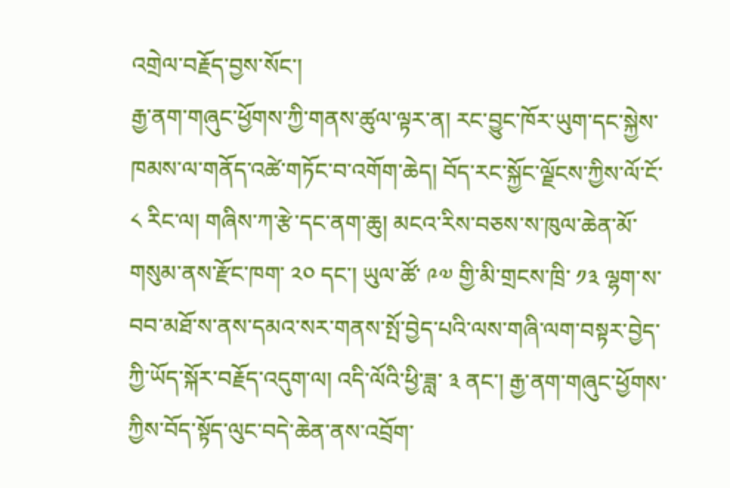འགྲེལ་བརྗོད་བྱས་སོང་།
རྒྱ་ནག་གཞུང་ཕྱོགས་ཀྱི་གནས་ཚུལ་ལྟར་ན། རང་བྱུང་ཁོར་ཡུག་དང་སྐྱེས་ཁམས་ལ་གནོད་འཚེ་གཏོང་བ་འགོག་ཆེད། བོད་རང་སྐྱོང་ལྗོངས་ཀྱིས་ལོ་ངོ་ ༨ རིང་ལ། གཞིས་ཀ་རྩེ་དང་ནག་ཆུ། མངའ་རིས་བཅས་ས་ཁུལ་ཆེན་མོ་གསུམ་ནས་རྫོང་ཁག་ ༢༠ དང་། ཡུལ་ཚོ་ ༩༧ གྱི་མི་གྲངས་ཁྲི་ ༡༣ ལྷག་ས་བབ་མཐོ་ས་ནས་དམའ་སར་གནས་སྤོ་བྱེད་པའི་ལས་གཞི་ལག་བསྟར་བྱེད་ཀྱི་ཡོད་སྐོར་བརྗོད་འདུག་ལ། འདི་ལོའི་ཕྱི་ཟླ་ ༣ ནང་། རྒྱ་ནག་གཞུང་ཕྱོགས་ཀྱིས་བོད་སྟོད་ལུང་བདེ་ཆེན་ནས་འབྲོག་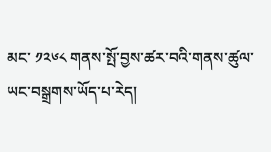མང་ ༡༢༦༨ གནས་སྤོ་བྱས་ཚར་བའི་གནས་ཚུལ་ཡང་བསྒྲགས་ཡོད་པ་རེད།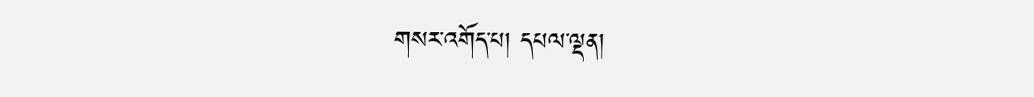གསར་འགོད་པ། དཔལ་ལྡན།